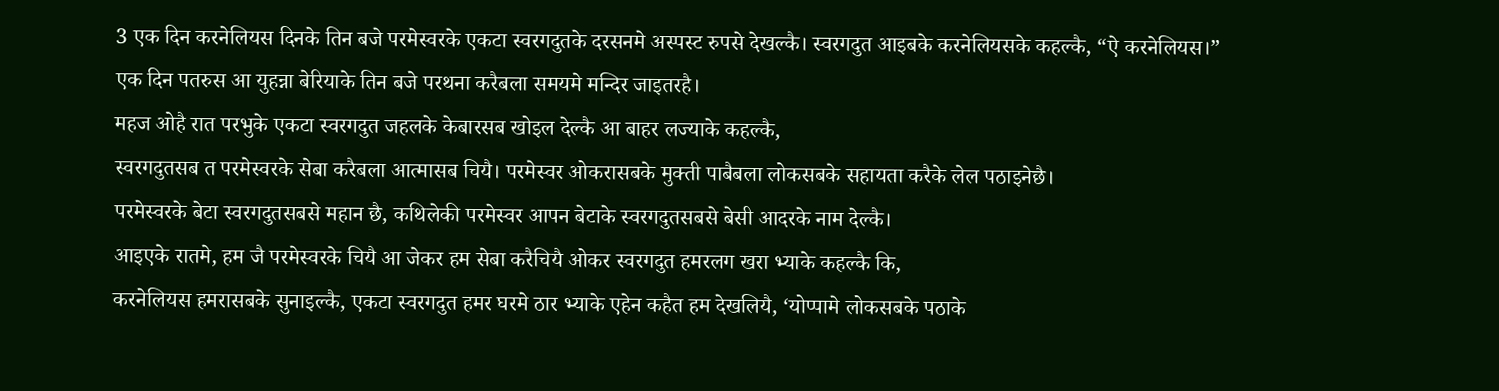3 एक दिन करनेलियस दिनके तिन बजे परमेस्वरके एकटा स्वरगदुतके दरसनमे अस्पस्ट रुपसे देखल्कै। स्वरगदुत आइबके करनेलियसके कहल्कै, “ऐ करनेलियस।”
एक दिन पतरुस आ युहन्ना बेरियाके तिन बजे परथना करैबला समयमे मन्दिर जाइतरहै।
महज ओहै रात परभुके एकटा स्वरगदुत जहलके केबारसब खोइल देल्कै आ बाहर लज्याके कहल्कै,
स्वरगदुतसब त परमेस्वरके सेबा करैबला आत्मासब चियै। परमेस्वर ओकरासबके मुक्ती पाबैबला लोकसबके सहायता करैके लेल पठाइनेछै।
परमेस्वरके बेटा स्वरगदुतसबसे महान छै, कथिलेकी परमेस्वर आपन बेटाके स्वरगदुतसबसे बेसी आदरके नाम देल्कै।
आइएके रातमे, हम जै परमेस्वरके चियै आ जेकर हम सेबा करैचियै ओकर स्वरगदुत हमरलग खरा भ्याके कहल्कै कि,
करनेलियस हमरासबके सुनाइल्कै, एकटा स्वरगदुत हमर घरमे ठार भ्याके एहेन कहैत हम देखलियै, ‘योप्पामे लोकसबके पठाके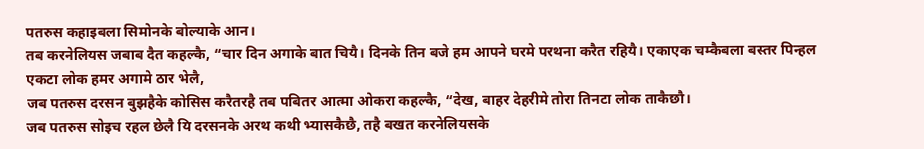पतरुस कहाइबला सिमोनके बोल्याके आन।
तब करनेलियस जबाब दैत कहल्कै, “चार दिन अगाके बात चियै। दिनके तिन बजे हम आपने घरमे परथना करैत रहियै। एकाएक चम्कैबला बस्तर पिन्हल एकटा लोक हमर अगामे ठार भेलै,
जब पतरुस दरसन बुझहैके कोसिस करैतरहै तब पबितर आत्मा ओकरा कहल्कै, “देख, बाहर देहरीमे तोरा तिनटा लोक ताकैछौ।
जब पतरुस सोइच रहल छेलै यि दरसनके अरथ कथी भ्यासकैछै, तहै बखत करनेलियसके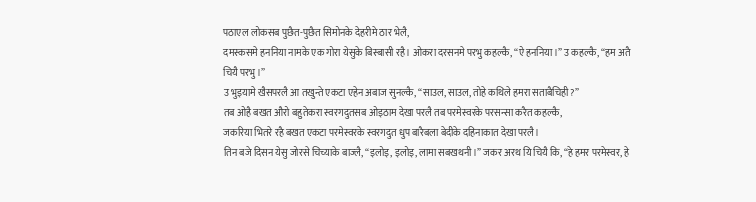पठाएल लोकसब पुछैत-पुछैत सिमोनके देहरीमे ठार भेलै,
दमस्कसमे हननिया नामके एक गोरा येसुके बिस्बासी रहै। ओकरा दरसनमे परभु कहल्कै, “ऐ हननिया।” उ कहल्कै, “हम अतै चियै परभु।”
उ भुइयामे खैसपरलै आ तखुन्ते एकटा एहेन अबाज सुनल्कै, “साउल, साउल, तोहे कथिले हमरा सताबैचिही?”
तब ओहै बखत औरो बहुतेकरा स्वरगदुतसब ओइठाम देखा परलै तब परमेस्वरके परसन्सा करैत कहल्कै,
जकरिया भितरे रहै बखत एकटा परमेस्वरके स्वरगदुत धुप बारैबला बेदीके दहिनाकात देखा परलै।
तिन बजे दिसन येसु जोरसे चिच्याके बाज्लै, “इलोइ, इलोइ, लामा सबखथनी।” जकर अरथ यि चियै कि, “हे हमर परमेस्वर, हे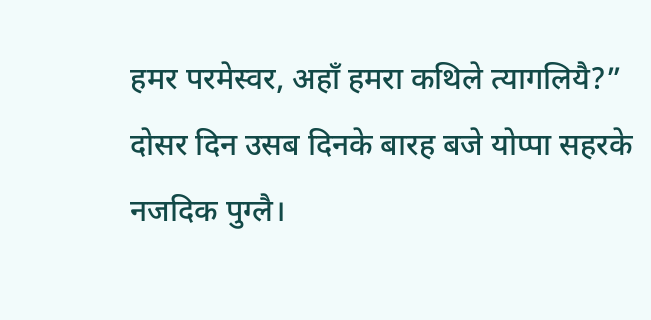हमर परमेस्वर, अहाँ हमरा कथिले त्यागलियै?”
दोसर दिन उसब दिनके बारह बजे योप्पा सहरके नजदिक पुग्लै।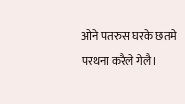ओने पतरुस घरके छतमे परथना करैले गेलै।